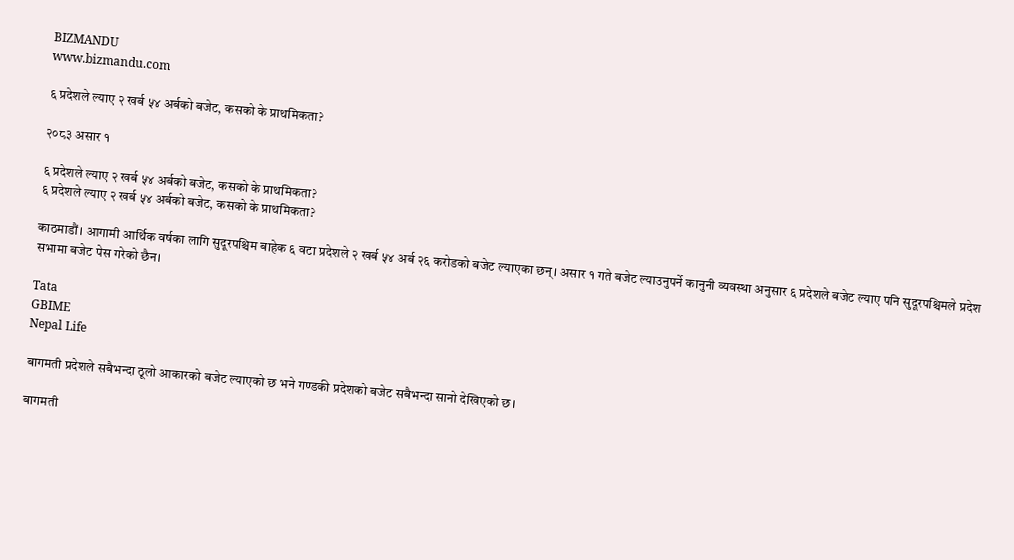BIZMANDU
www.bizmandu.com

६ प्रदेशले ल्याए २ खर्ब ५४ अर्बको बजेट, कसको के प्राथमिकता?

२०८३ असार १

६ प्रदेशले ल्याए २ खर्ब ५४ अर्बको बजेट, कसको के प्राथमिकता?
६ प्रदेशले ल्याए २ खर्ब ५४ अर्बको बजेट, कसको के प्राथमिकता?

काठमाडौं। आगामी आर्थिक वर्षका लागि सुदूरपश्चिम बाहेक ६ वटा प्रदेशले २ खर्ब ५४ अर्ब २६ करोडको बजेट ल्याएका छन्। असार १ गते बजेट ल्याउनुपर्ने कानुनी व्यवस्था अनुसार ६ प्रदेशले बजेट ल्याए पनि सुदूरपश्चिमले प्रदेश सभामा बजेट पेस गरेको छैन।

Tata
GBIME
Nepal Life

बागमती प्रदेशले सबैभन्दा ठूलो आकारको बजेट ल्याएको छ भने गण्डकी प्रदेशको बजेट सबैभन्दा सानो देखिएको छ।

बागमती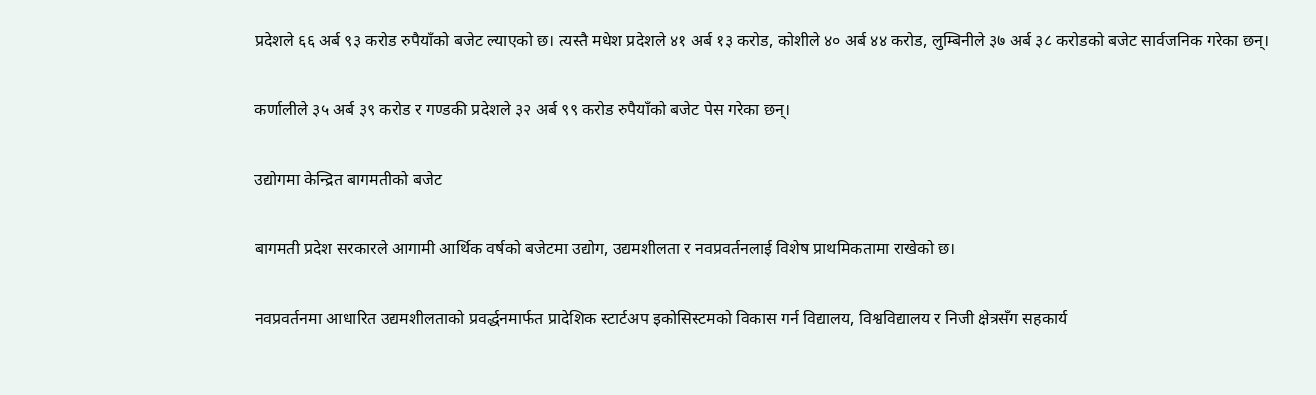प्रदेशले ६६ अर्ब ९३ करोड रुपैयाँको बजेट ल्याएको छ। त्यस्तै मधेश प्रदेशले ४१ अर्ब १३ करोड, कोशीले ४० अर्ब ४४ करोड, लुम्बिनीले ३७ अर्ब ३८ करोडको बजेट सार्वजनिक गरेका छन्।

कर्णालीले ३५ अर्ब ३९ करोड र गण्डकी प्रदेशले ३२ अर्ब ९९ करोड रुपैयाँको बजेट पेस गरेका छन्।

उद्योगमा केन्द्रित बागमतीको बजेट

बागमती प्रदेश सरकारले आगामी आर्थिक वर्षको बजेटमा उद्योग, उद्यमशीलता र नवप्रवर्तनलाई विशेष प्राथमिकतामा राखेको छ।

नवप्रवर्तनमा आधारित उद्यमशीलताको प्रवर्द्धनमार्फत प्रादेशिक स्टार्टअप इकोसिस्टमको विकास गर्न विद्यालय, विश्वविद्यालय र निजी क्षेत्रसँग सहकार्य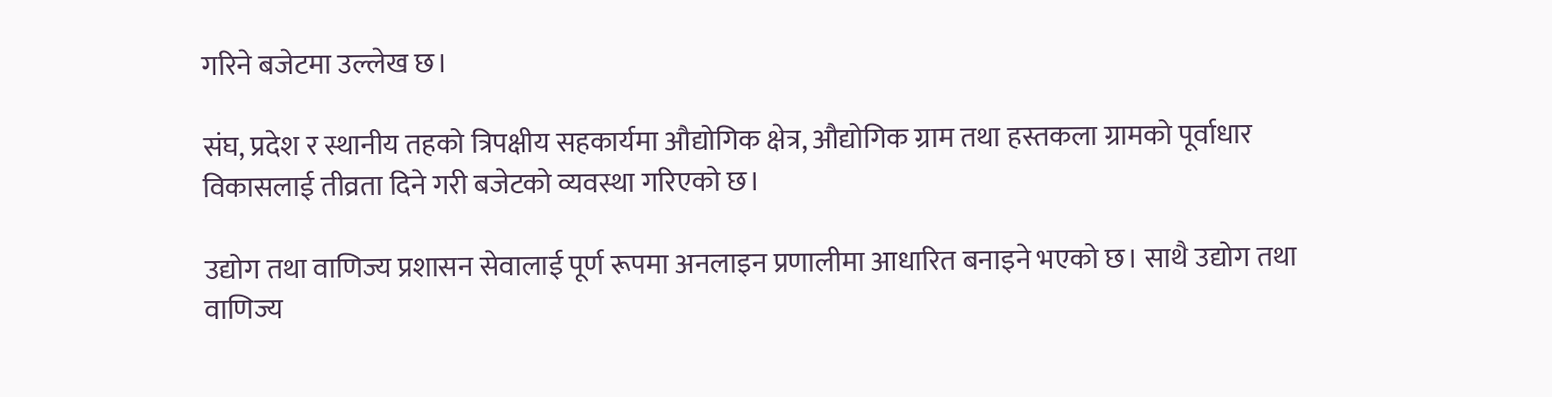गरिने बजेटमा उल्लेख छ।

संघ, प्रदेश र स्थानीय तहको त्रिपक्षीय सहकार्यमा औद्योगिक क्षेत्र, औद्योगिक ग्राम तथा हस्तकला ग्रामको पूर्वाधार विकासलाई तीव्रता दिने गरी बजेटको व्यवस्था गरिएको छ।

उद्योग तथा वाणिज्य प्रशासन सेवालाई पूर्ण रूपमा अनलाइन प्रणालीमा आधारित बनाइने भएको छ। साथै उद्योग तथा वाणिज्य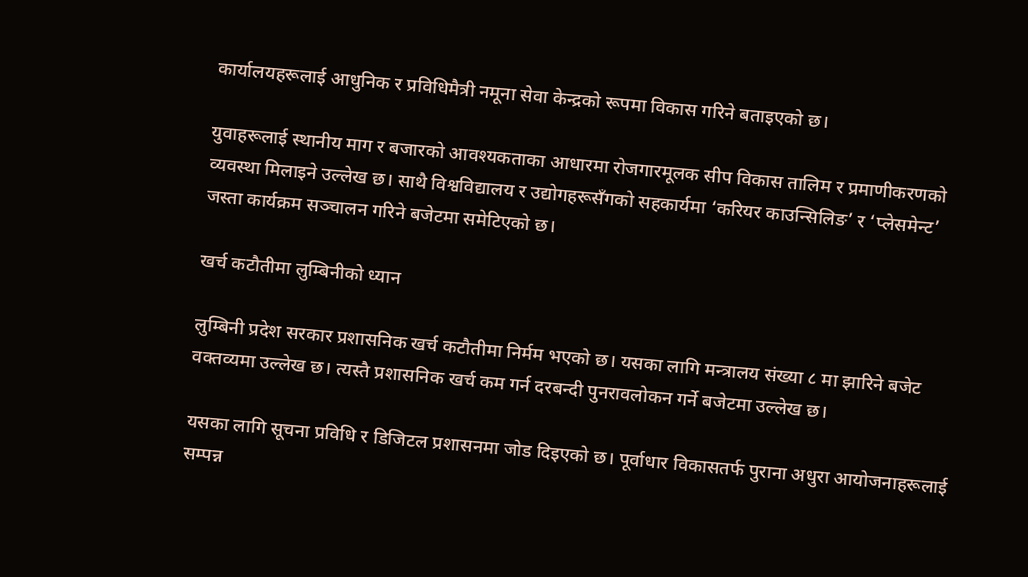कार्यालयहरूलाई आधुनिक र प्रविधिमैत्री नमूना सेवा केन्द्रको रूपमा विकास गरिने बताइएको छ।

युवाहरूलाई स्थानीय माग र बजारको आवश्यकताका आधारमा रोजगारमूलक सीप विकास तालिम र प्रमाणीकरणको व्यवस्था मिलाइने उल्लेख छ। साथै विश्वविद्यालय र उद्योगहरूसँगको सहकार्यमा ‘करियर काउन्सिलिङ’ र ‘प्लेसमेन्ट’ जस्ता कार्यक्रम सञ्चालन गरिने बजेटमा समेटिएको छ।

खर्च कटौतीमा लुम्बिनीको ध्यान

लुम्बिनी प्रदेश सरकार प्रशासनिक खर्च कटौतीमा निर्मम भएको छ। यसका लागि मन्त्रालय संख्या ८ मा झारिने बजेट वक्तव्यमा उल्लेख छ। त्यस्तै प्रशासनिक खर्च कम गर्न दरबन्दी पुनरावलोकन गर्ने बजेटमा उल्लेख छ।

यसका लागि सूचना प्रविधि र डिजिटल प्रशासनमा जोड दिइएको छ। पूर्वाधार विकासतर्फ पुराना अधुरा आयोजनाहरूलाई सम्पन्न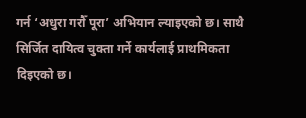गर्न ‘अधुरा गरौँ पूरा’ अभियान ल्याइएको छ। साथै सिर्जित दायित्व चुक्ता गर्ने कार्यलाई प्राथमिकता दिइएको छ।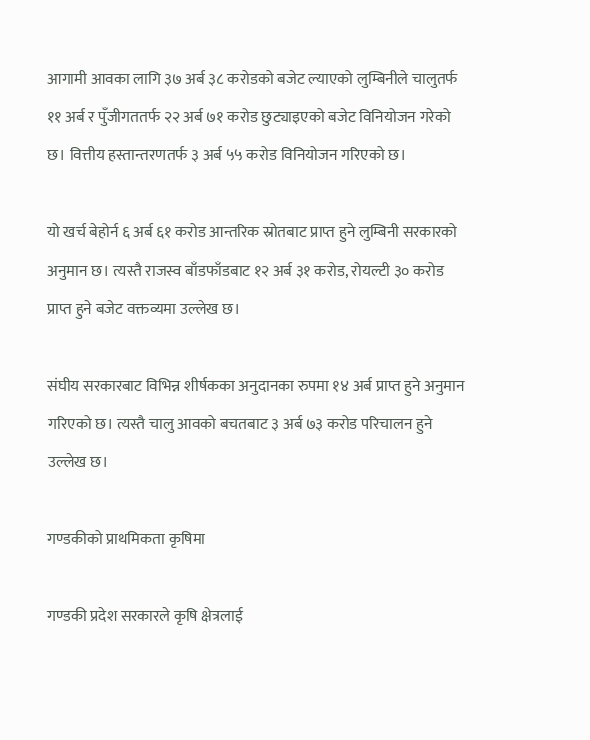आगामी आवका लागि ३७ अर्ब ३८ करोडको बजेट ल्याएको लुम्बिनीले चालुतर्फ ११ अर्ब र पुँजीगततर्फ २२ अर्ब ७१ करोड छुट्याइएको बजेट विनियोजन गरेको छ। वित्तीय हस्तान्तरणतर्फ ३ अर्ब ५५ करोड विनियोजन गरिएको छ।

यो खर्च बेहोर्न ६ अर्ब ६१ करोड आन्तरिक स्रोतबाट प्राप्त हुने लुम्बिनी सरकारको अनुमान छ। त्यस्तै राजस्व बाँडफाँडबाट १२ अर्ब ३१ करोड, रोयल्टी ३० करोड प्राप्त हुने बजेट वक्तव्यमा उल्लेख छ।

संघीय सरकारबाट विभिन्न शीर्षकका अनुदानका रुपमा १४ अर्ब प्राप्त हुने अनुमान गरिएको छ। त्यस्तै चालु आवको बचतबाट ३ अर्ब ७३ करोड परिचालन हुने उल्लेख छ।

गण्डकीको प्राथमिकता कृषिमा

गण्डकी प्रदेश सरकारले कृषि क्षेत्रलाई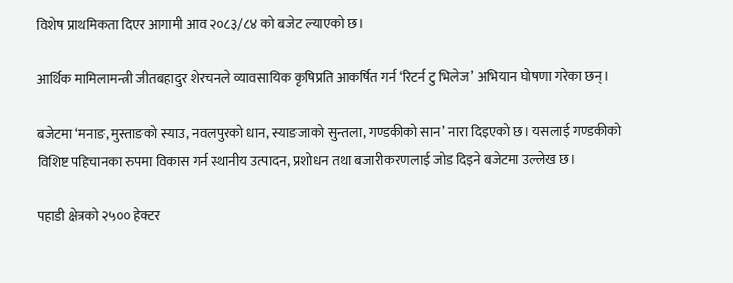विशेष प्राथमिकता दिएर आगामी आव २०८३/८४ को बजेट ल्याएको छ।

आर्थिक मामिलामन्त्री जीतबहादुर शेरचनले व्यावसायिक कृषिप्रति आकर्षित गर्न ‘रिटर्न टु भिलेज’ अभियान घोषणा गरेका छन्।

बजेटमा ‘मनाङ, मुस्ताङको स्याउ, नवलपुरको धान, स्याङजाको सुन्तला, गण्डकीको सान’ नारा दिइएको छ। यसलाई गण्डकीको विशिष्ट पहिचानका रुपमा विकास गर्न स्थानीय उत्पादन, प्रशोधन तथा बजारीकरणलाई जोड दिइने बजेटमा उल्लेख छ।

पहाडी क्षेत्रको २५०० हेक्टर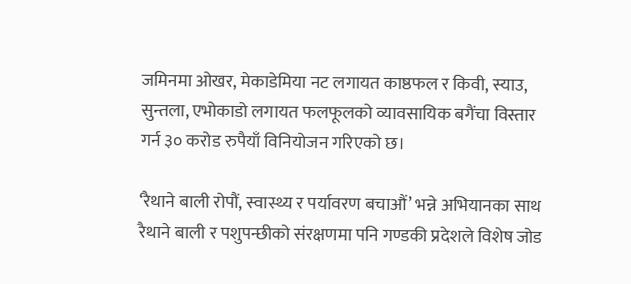जमिनमा ओखर, मेकाडेमिया नट लगायत काष्ठफल र किवी, स्याउ, सुन्तला, एभोकाडो लगायत फलफूलको व्यावसायिक बगैंचा विस्तार गर्न ३० करोड रुपैयाँ विनियोजन गरिएको छ।

‘रैथाने बाली रोपौं, स्वास्थ्य र पर्यावरण बचाऔं’ भन्ने अभियानका साथ रैथाने बाली र पशुपन्छीको संरक्षणमा पनि गण्डकी प्रदेशले विशेष जोड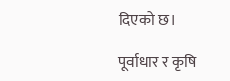दिएको छ।

पूर्वाधार र कृषि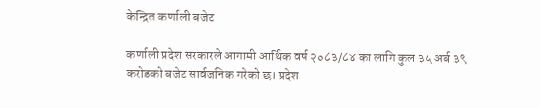केन्द्रित कर्णाली बजेट

कर्णाली प्रदेश सरकारले आगामी आर्थिक वर्ष २०८३/८४ का लागि कुल ३५ अर्ब ३९ करोडको बजेट सार्वजनिक गरेको छ। प्रदेश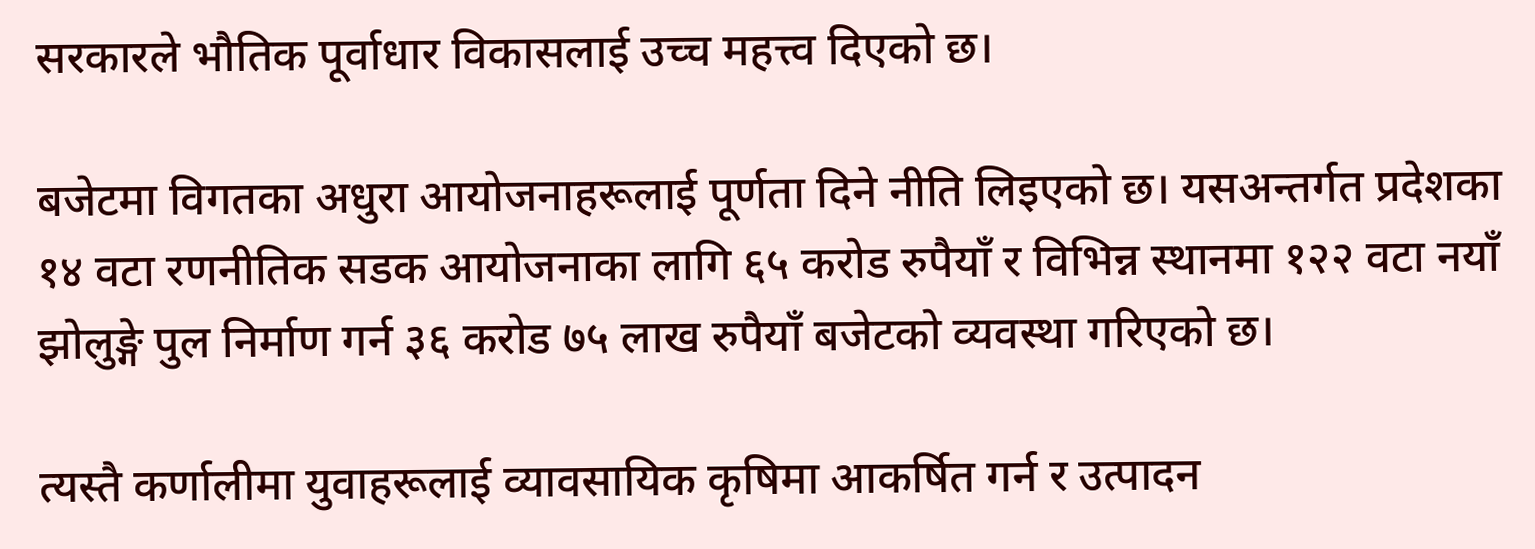सरकारले भौतिक पूर्वाधार विकासलाई उच्च महत्त्व दिएको छ।

बजेटमा विगतका अधुरा आयोजनाहरूलाई पूर्णता दिने नीति लिइएको छ। यसअन्तर्गत प्रदेशका १४ वटा रणनीतिक सडक आयोजनाका लागि ६५ करोड रुपैयाँ र विभिन्न स्थानमा १२२ वटा नयाँ झोलुङ्गे पुल निर्माण गर्न ३६ करोड ७५ लाख रुपैयाँ बजेटको व्यवस्था गरिएको छ।

त्यस्तै कर्णालीमा युवाहरूलाई व्यावसायिक कृषिमा आकर्षित गर्न र उत्पादन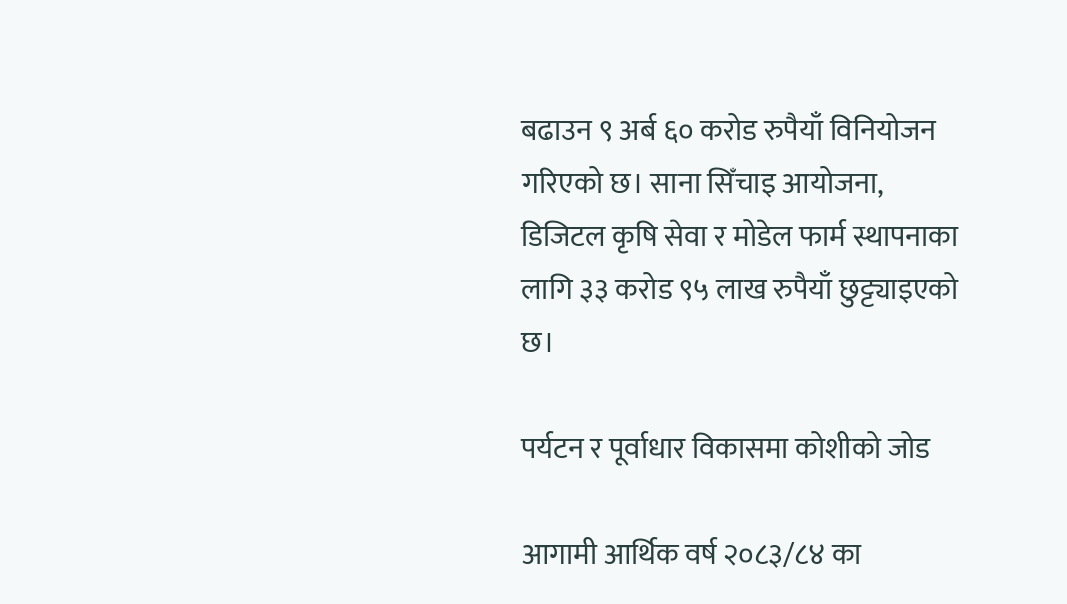बढाउन ९ अर्ब ६० करोड रुपैयाँ विनियोजन गरिएको छ। साना सिँचाइ आयोजना, डिजिटल कृषि सेवा र मोडेल फार्म स्थापनाका लागि ३३ करोड ९५ लाख रुपैयाँ छुट्ट्याइएको छ।

पर्यटन र पूर्वाधार विकासमा कोशीको जोड

आगामी आर्थिक वर्ष २०८३/८४ का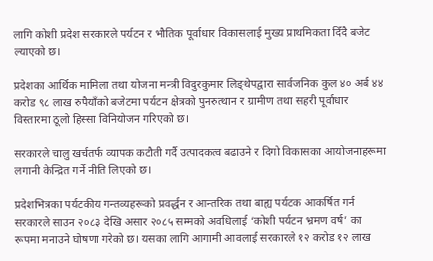लागि कोशी प्रदेश सरकारले पर्यटन र भौतिक पूर्वाधार विकासलाई मुख्य प्राथमिकता दिँदै बजेट ल्याएको छ।

प्रदेशका आर्थिक मामिला तथा योजना मन्त्री विदुरकुमार लिङ्थेपद्वारा सार्वजनिक कुल ४० अर्ब ४४ करोड ९८ लाख रुपैयाँको बजेटमा पर्यटन क्षेत्रको पुनरुत्थान र ग्रामीण तथा सहरी पूर्वाधार विस्तारमा ठूलो हिस्सा विनियोजन गरिएको छ।

सरकारले चालु खर्चतर्फ व्यापक कटौती गर्दै उत्पादकत्व बढाउने र दिगो विकासका आयोजनाहरूमा लगानी केन्द्रित गर्ने नीति लिएको छ।

प्रदेशभित्रका पर्यटकीय गन्तव्यहरूको प्रवर्द्धन र आन्तरिक तथा बाह्य पर्यटक आकर्षित गर्न सरकारले साउन २०८३ देखि असार २०८५ सम्मको अवधिलाई ‘कोशी पर्यटन भ्रमण वर्ष’ का रूपमा मनाउने घोषणा गरेको छ। यसका लागि आगामी आवलाई सरकारले १२ करोड १२ लाख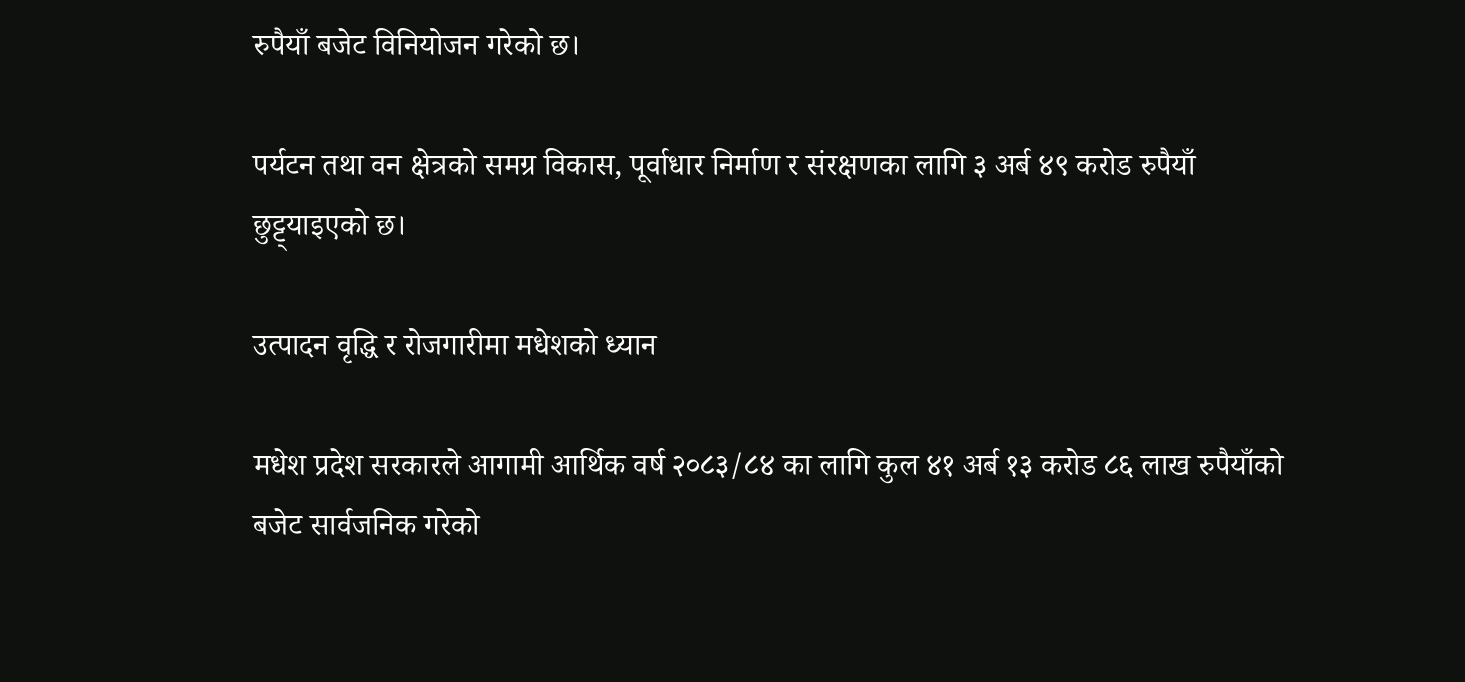रुपैयाँ बजेट विनियोजन गरेको छ।

पर्यटन तथा वन क्षेत्रको समग्र विकास, पूर्वाधार निर्माण र संरक्षणका लागि ३ अर्ब ४९ करोड रुपैयाँ छुट्ट्याइएको छ।

उत्पादन वृद्धि र रोजगारीमा मधेशको ध्यान

मधेश प्रदेश सरकारले आगामी आर्थिक वर्ष २०८३/८४ का लागि कुल ४१ अर्ब १३ करोड ८६ लाख रुपैयाँको बजेट सार्वजनिक गरेको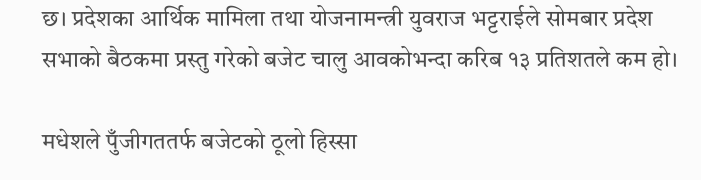छ। प्रदेशका आर्थिक मामिला तथा योजनामन्त्री युवराज भट्टराईले सोमबार प्रदेश सभाको बैठकमा प्रस्तु गरेको बजेट चालु आवकोभन्दा करिब १३ प्रतिशतले कम हो।

मधेशले पुँजीगततर्फ बजेटको ठूलो हिस्सा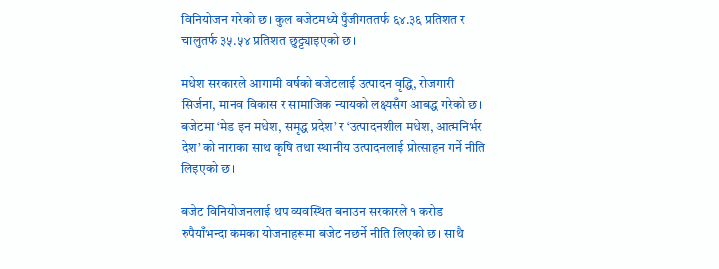विनियोजन गरेको छ। कुल बजेटमध्ये पुँजीगततर्फ ६४.३६ प्रतिशत र चालुतर्फ ३५.५४ प्रतिशत छुट्ट्याइएको छ।

मधेश सरकारले आगामी वर्षको बजेटलाई उत्पादन वृद्धि, रोजगारी सिर्जना, मानव विकास र सामाजिक न्यायको लक्ष्यसँग आबद्ध गरेको छ। बजेटमा ‘मेड इन मधेश, समृद्ध प्रदेश’ र ‘उत्पादनशील मधेश, आत्मनिर्भर देश’ को नाराका साथ कृषि तथा स्थानीय उत्पादनलाई प्रोत्साहन गर्ने नीति लिइएको छ।

बजेट विनियोजनलाई थप व्यवस्थित बनाउन सरकारले १ करोड रुपैयाँभन्दा कमका योजनाहरूमा बजेट नछर्ने नीति लिएको छ। साथै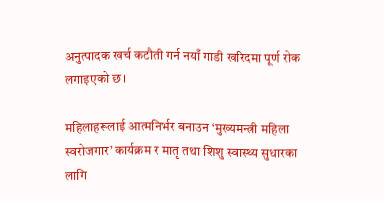अनुत्पादक खर्च कटौती गर्न नयाँ गाडी खरिदमा पूर्ण रोक लगाइएको छ।

महिलाहरूलाई आत्मनिर्भर बनाउन ‘मुख्यमन्त्री महिला स्वरोजगार’ कार्यक्रम र मातृ तथा शिशु स्वास्थ्य सुधारका लागि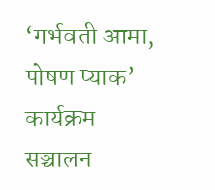‘गर्भवती आमा, पोषण प्याक’ कार्यक्रम सञ्चालन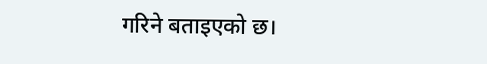गरिने बताइएको छ।